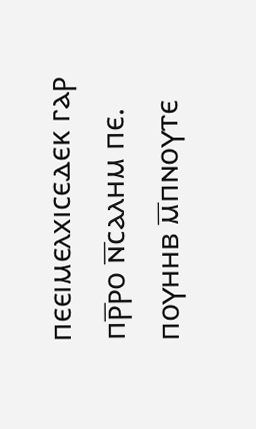ⲡⲉⲉⲓⲙⲉⲗⲭⲓⲥⲉⲇⲉⲕ ⲅⲁⲣ ⲡⲣ̅ⲣⲟ ⲛ̅ⲥⲁⲗⲏⲙ ⲡⲉ. ⲡⲟⲩⲏⲏⲃ ⲙ̅ⲡⲛⲟⲩⲧⲉ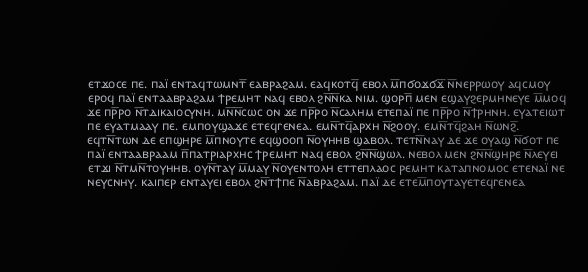ⲉⲧϫⲟⲥⲉ ⲡⲉ. ⲡⲁⲓ̈ ⲉⲛⲧⲁϥⲧⲱⲙⲛⲧ̅ ⲉⲁⲃⲣⲁϩⲁⲙ. ⲉⲁϥⲕⲟⲧϥ̅ ⲉⲃⲟⲗ ⲙ̅ⲡϭⲟϫϭϫ̅ ⲛ̅ⲛⲉⲣⲣⲱⲟⲩ ⲁϥⲥⲙⲟⲩ ⲉⲣⲟϥ ⲡⲁⲓ̈ ⲉⲛⲧⲁⲁⲃⲣⲁϩⲁⲙ ϯⲣⲉⲙⲏⲧ ⲛⲁϥ ⲉⲃⲟⲗ ϩⲛ̅ⲛ̅ⲕⲁ ⲛⲓⲙ. ϣⲟⲣⲡ̅ ⲙⲉⲛ ⲉϣⲁⲩϩⲉⲣⲙⲏⲛⲉⲩⲉ ⲙ̅ⲙⲟϥ ϫⲉ ⲡⲣ̅ⲣⲟ ⲛ̅ⲧⲇⲓⲕⲁⲓⲟⲥⲩⲛⲏ. ⲙⲛ̅ⲛ̅ⲥⲱⲥ ⲟⲛ ϫⲉ ⲡⲣ̅ⲣⲟ ⲛ̅ⲥⲁⲗⲏⲙ ⲉⲧⲉⲡⲁⲓ̈ ⲡⲉ ⲡⲣ̅ⲣⲟ ⲛ̅ϯⲣⲏⲛⲏ. ⲉⲩⲁⲧⲉⲓⲱⲧ ⲡⲉ ⲉⲩⲁⲧⲙⲁⲁⲩ ⲡⲉ. ⲉⲙⲡⲟⲩϣⲁϫⲉ ⲉⲧⲉϥⲅⲉⲛⲉⲁ. ⲉⲙⲛ̅ⲧϥ̅ⲁⲣⲭⲏ ⲛ̅ϩⲟⲟⲩ. ⲉⲙⲛ̅ⲧϥ̅ϩⲁⲏ ⲛ̅ⲱⲛϩ̅. ⲉϥⲧⲛ̅ⲧⲱⲛ ⲇⲉ ⲉⲡϣⲏⲣⲉ ⲙ̅ⲡⲛⲟⲩⲧⲉ ⲉϥϣⲟⲟⲡ ⲛ̅ⲟⲩⲏⲏⲃ ϣⲁⲃⲟⲗ. ⲧⲉⲧⲛ̅ⲛⲁⲩ ⲇⲉ ϫⲉ ⲟⲩⲁϣ ⲛ̅ϭⲟⲧ ⲡⲉ ⲡⲁⲓ̈ ⲉⲛⲧⲁⲁⲃⲣⲁⲁⲙ ⲡ̅ⲡⲁⲧⲣⲓⲁⲣⲭⲏⲥ ϯⲣⲉⲙⲏⲧ ⲛⲁϥ ⲉⲃⲟⲗ ϩⲛ̅ⲛ̅ϣⲱⲗ. ⲛⲉⲃⲟⲗ ⲙⲉⲛ ϩⲛ̅ⲛ̅ϣⲏⲣⲉ ⲛ̅ⲗⲉⲩⲉⲓ ⲉⲧϫⲓ ⲛ̅ⲧⲙⲛ̅ⲧⲟⲩⲏⲏⲃ. ⲟⲩⲛ̅ⲧⲁⲩ ⲙ̅ⲙⲁⲩ ⲛ̅ⲟⲩⲉⲛⲧⲟⲗⲏ ⲉⲧⲧⲉⲡⲗⲁⲟⲥ ⲣⲉⲙⲏⲧ ⲕⲁⲧⲁⲡⲛⲟⲙⲟⲥ ⲉⲧⲉⲛⲁⲓ̈ ⲛⲉ ⲛⲉⲩⲥⲛⲏⲩ. ⲕⲁⲓⲡⲉⲣ ⲉⲛⲧⲁⲩⲉⲓ ⲉⲃⲟⲗ ϩⲛ̅ⲧϯⲡⲉ ⲛ̅ⲁⲃⲣⲁϩⲁⲙ. ⲡⲁⲓ̈ ⲇⲉ ⲉⲧⲉⲙ̅ⲡⲟⲩⲧⲁⲩⲉⲧⲉϥⲅⲉⲛⲉⲁ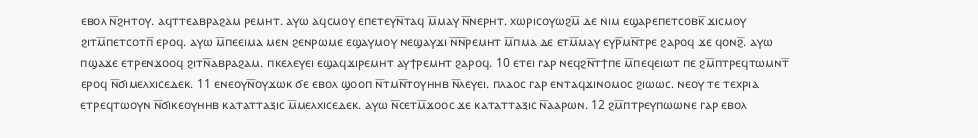ⲉⲃⲟⲗ ⲛ̅ϩⲏⲧⲟⲩ. ⲁϥⲧⲧⲉⲁⲃⲣⲁϩⲁⲙ ⲣⲉⲙⲏⲧ. ⲁⲩⲱ ⲁϥⲥⲙⲟⲩ ⲉⲡⲉⲧⲉⲩⲛ̅ⲧⲁϥ ⲙ̅ⲙⲁⲩ ⲛ̅ⲛⲉⲣⲏⲧ. ⲭⲱⲣⲓⲥⲟⲩⲱϩⲙ̅ ⲇⲉ ⲛⲓⲙ ⲉϣⲁⲣⲉⲡⲉⲧⲥⲟⲃⲕ̅ ϫⲓⲥⲙⲟⲩ ϩⲓⲧⲙ̅ⲡⲉⲧⲥⲟⲧⲡ̅ ⲉⲣⲟϥ. ⲁⲩⲱ ⲙ̅ⲡⲉⲉⲓⲙⲁ ⲙⲉⲛ ϩⲉⲛⲣⲱⲙⲉ ⲉϣⲁⲩⲙⲟⲩ ⲛⲉϣⲁⲩϫⲓ ⲛ̅ⲛ̅ⲣⲉⲙⲏⲧ ⲙ̅ⲡⲙⲁ ⲇⲉ ⲉⲧⲙ̅ⲙⲁⲩ ⲉⲩⲣ̅ⲙⲛ̅ⲧⲣⲉ ϩⲁⲣⲟϥ ϫⲉ ϥⲟⲛϩ̅. ⲁⲩⲱ ⲡϣⲁϫⲉ ⲉⲧⲣⲉⲛϫⲟⲟϥ ϩⲓⲧⲛ̅ⲁⲃⲣⲁϩⲁⲙ. ⲡⲕⲉⲗⲉⲩⲉⲓ ⲉϣⲁϥϫⲓⲣⲉⲙⲏⲧ ⲁⲩϯⲣⲉⲙⲏⲧ ϩⲁⲣⲟϥ. 10 ⲉⲧⲉⲓ ⲅⲁⲣ ⲛⲉϥϩⲛ̅ⲧϯⲡⲉ ⲙ̅ⲡⲉϥⲉⲓⲱⲧ ⲡⲉ ϩⲙ̅ⲡⲧⲣⲉϥⲧⲱⲙⲛⲧ̅ ⲉⲣⲟϥ ⲛ̅ϭⲓⲙⲉⲗⲭⲓⲥⲉⲇⲉⲕ. 11 ⲉⲛⲉⲟⲩⲛ̅ⲟⲩϫⲱⲕ ϭⲉ ⲉⲃⲟⲗ ϣⲟⲟⲡ ⲛ̅ⲧⲙⲛ̅ⲧⲟⲩⲏⲏⲃ ⲛ̅ⲗⲉⲩⲉⲓ. ⲡⲗⲁⲟⲥ ⲅⲁⲣ ⲉⲛⲧⲁϥϫⲓⲛⲟⲙⲟⲥ ϩⲓⲱⲱⲥ. ⲛⲉⲟⲩ ⲧⲉ ⲧⲉⲭⲣⲓⲁ ⲉⲧⲣⲉϥⲧⲱⲟⲩⲛ ⲛ̅ϭⲓⲕⲉⲟⲩⲏⲏⲃ ⲕⲁⲧⲁⲧⲧⲁⲝⲓⲥ ⲙ̅ⲙⲉⲗⲭⲓⲥⲉⲇⲉⲕ. ⲁⲩⲱ ⲛ̅ⲥⲉⲧⲙ̅ϫⲟⲟⲥ ϫⲉ ⲕⲁⲧⲁⲧⲧⲁⲝⲓⲥ ⲛ̅ⲁⲁⲣⲱⲛ. 12 ϩⲙ̅ⲡⲧⲣⲉⲩⲡⲱⲱⲛⲉ ⲅⲁⲣ ⲉⲃⲟⲗ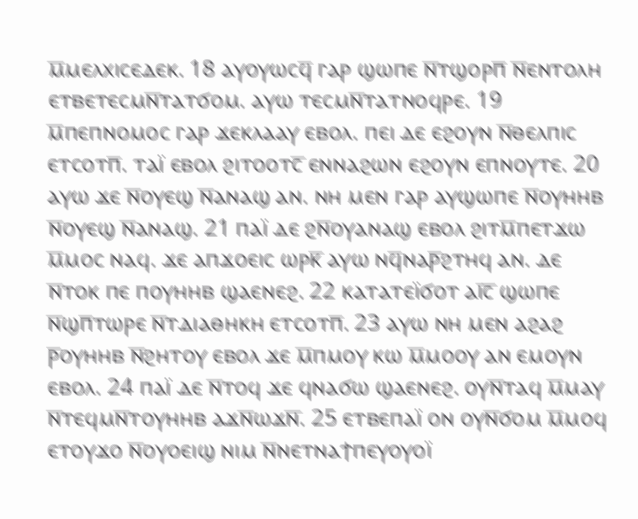ⲙ̅ⲙⲉⲗⲭⲓⲥⲉⲇⲉⲕ. 18 ⲁⲩⲟⲩⲱⲥϥ̅ ⲅⲁⲣ ϣⲱⲡⲉ ⲛ̅ⲧϣⲟⲣⲡ̅ ⲛ̅ⲉⲛⲧⲟⲗⲏ ⲉⲧⲃⲉⲧⲉⲥⲙⲛ̅ⲧⲁⲧϭⲟⲙ. ⲁⲩⲱ ⲧⲉⲥⲙⲛ̅ⲧⲁⲧⲛⲟϥⲣⲉ. 19 ⲙ̅ⲡⲉⲡⲛⲟⲙⲟⲥ ⲅⲁⲣ ϫⲉⲕⲗⲁⲁⲩ ⲉⲃⲟⲗ. ⲡⲉⲓ ⲇⲉ ⲉϩⲟⲩⲛ ⲛ̅ⲑⲉⲗⲡⲓⲥ ⲉⲧⲥⲟⲧⲡ̅. ⲧⲁⲓ̈ ⲉⲃⲟⲗ ϩⲓⲧⲟⲟⲧⲥ̅ ⲉⲛⲛⲁϩⲱⲛ ⲉϩⲟⲩⲛ ⲉⲡⲛⲟⲩⲧⲉ. 20 ⲁⲩⲱ ϫⲉ ⲛ̅ⲟⲩⲉϣ ⲛ̅ⲁⲛⲁϣ ⲁⲛ. ⲛⲏ ⲙⲉⲛ ⲅⲁⲣ ⲁⲩϣⲱⲡⲉ ⲛ̅ⲟⲩⲏⲏⲃ ⲛ̅ⲟⲩⲉϣ ⲛ̅ⲁⲛⲁϣ. 21 ⲡⲁⲓ̈ ⲇⲉ ϩⲛ̅ⲟⲩⲁⲛⲁϣ ⲉⲃⲟⲗ ϩⲓⲧⲙ̅ⲡⲉⲧϫⲱ ⲙ̅ⲙⲟⲥ ⲛⲁϥ. ϫⲉ ⲁⲡϫⲟⲉⲓⲥ ⲱⲣⲕ̅ ⲁⲩⲱ ⲛϥ̅ⲛⲁⲣ̅ϩⲧⲏϥ ⲁⲛ. ⲇⲉ ⲛ̅ⲧⲟⲕ ⲡⲉ ⲡⲟⲩⲏⲏⲃ ϣⲁⲉⲛⲉϩ. 22 ⲕⲁⲧⲁⲧⲉⲓ̈ϭⲟⲧ ⲁⲓ̅ⲥ̅ ϣⲱⲡⲉ ⲛ̅ϣⲡ̅ⲧⲱⲣⲉ ⲛ̅ⲧⲇⲓⲁⲑⲏⲕⲏ ⲉⲧⲥⲟⲧⲡ̅. 23 ⲁⲩⲱ ⲛⲏ ⲙⲉⲛ ⲁϩⲁϩ ⲣ̅ⲟⲩⲏⲏⲃ ⲛ̅ϩⲏⲧⲟⲩ ⲉⲃⲟⲗ ϫⲉ ⲙ̅ⲡⲙⲟⲩ ⲕⲱ ⲙ̅ⲙⲟⲟⲩ ⲁⲛ ⲉⲙⲟⲩⲛ ⲉⲃⲟⲗ. 24 ⲡⲁⲓ̈ ⲇⲉ ⲛ̅ⲧⲟϥ ϫⲉ ϥⲛⲁϭⲱ ϣⲁⲉⲛⲉϩ. ⲟⲩⲛ̅ⲧⲁϥ ⲙ̅ⲙⲁⲩ ⲛ̅ⲧⲉϥⲙⲛ̅ⲧⲟⲩⲏⲏⲃ ⲁϫⲛ̅ⲱϫⲛ̅. 25 ⲉⲧⲃⲉⲡⲁⲓ̈ ⲟⲛ ⲟⲩⲛ̅ϭⲟⲙ ⲙ̅ⲙⲟϥ ⲉⲧⲟⲩϫⲟ ⲛ̅ⲟⲩⲟⲉⲓϣ ⲛⲓⲙ ⲛ̅ⲛⲉⲧⲛⲁϯⲡⲉⲩⲟⲩⲟⲓ̈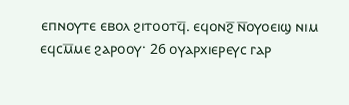ⲉⲡⲛⲟⲩⲧⲉ ⲉⲃⲟⲗ ϩⲓⲧⲟⲟⲧϥ̅. ⲉϥⲟⲛϩ̅ ⲛ̅ⲟⲩⲟⲉⲓϣ ⲛⲓⲙ ⲉϥⲥⲙ̅ⲙⲉ ϩⲁⲣⲟⲟⲩ· 26 ⲟⲩⲁⲣⲭⲓⲉⲣⲉⲩⲥ ⲅⲁⲣ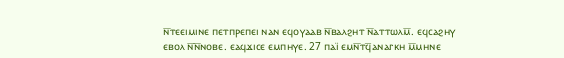ⲛ̅ⲧⲉⲉⲓⲙⲓⲛⲉ ⲡⲉⲧⲡⲣⲉⲡⲉⲓ ⲛⲁⲛ ⲉϥⲟⲩⲁⲁⲃ ⲛ̅ⲃⲁⲗϩⲏⲧ ⲛ̅ⲁⲧⲧⲱⲗⲙ̅. ⲉϥⲥⲁϩⲏⲩ ⲉⲃⲟⲗ ⲛ̅ⲛ̅ⲛⲟⲃⲉ. ⲉⲁϥϫⲓⲥⲉ ⲉⲙⲡⲏⲩⲉ. 27 ⲡⲁⲓ̈ ⲉⲙⲛ̅ⲧϥ̅ⲁⲛⲁⲅⲕⲏ ⲙ̅ⲙⲏⲛⲉ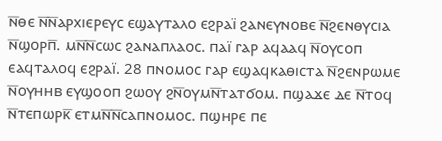ⲛ̅ⲑⲉ ⲛ̅ⲛ̅ⲁⲣⲭⲓⲉⲣⲉⲩⲥ ⲉϣⲁⲩⲧⲁⲗⲟ ⲉϩⲣⲁⲓ̈ ϩⲁⲛⲉⲩⲛⲟⲃⲉ ⲛ̅ϩⲉⲛⲑⲩⲥⲓⲁ ⲛ̅ϣⲟⲣⲡ̅. ⲙⲛ̅ⲛ̅ⲥⲱⲥ ϩⲁⲛⲁⲡⲗⲁⲟⲥ. ⲡⲁⲓ̈ ⲅⲁⲣ ⲁϥⲁⲁϥ ⲛ̅ⲟⲩⲥⲟⲡ ⲉⲁϥⲧⲁⲗⲟϥ ⲉϩⲣⲁⲓ̈. 28 ⲡⲛⲟⲙⲟⲥ ⲅⲁⲣ ⲉϣⲁϥⲕⲁⲑⲓⲥⲧⲁ ⲛ̅ϩⲉⲛⲣⲱⲙⲉ ⲛ̅ⲟⲩⲏⲏⲃ ⲉⲩϣⲟⲟⲡ ϩⲱⲟⲩ ϩⲛ̅ⲟⲩⲙⲛ̅ⲧⲁⲧϭⲟⲙ. ⲡϣⲁϫⲉ ⲇⲉ ⲛ̅ⲧⲟϥ ⲛ̅ⲧⲉⲡⲱⲣⲕ̅ ⲉⲧⲙⲛ̅ⲛ̅ⲥⲁⲡⲛⲟⲙⲟⲥ. ⲡϣⲏⲣⲉ ⲡⲉ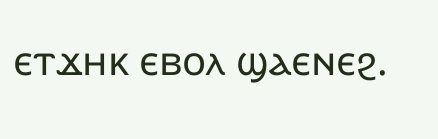ⲉⲧϫⲏⲕ ⲉⲃⲟⲗ ϣⲁⲉⲛⲉϩ.